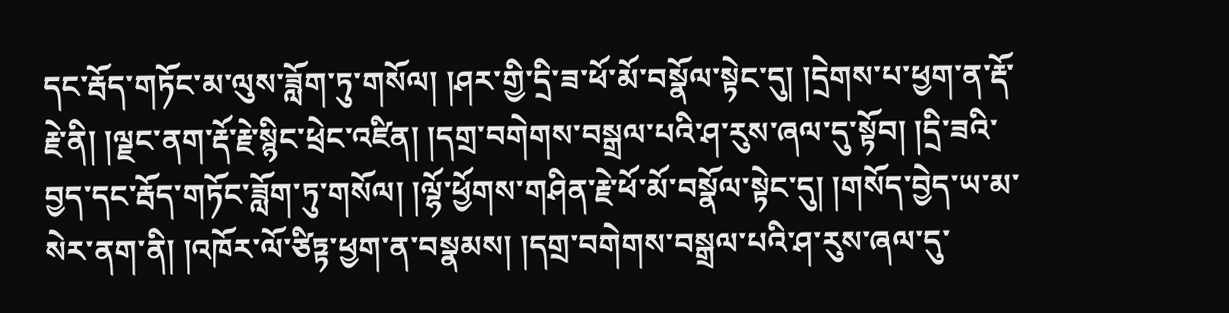དང་རྦོད་གཏོང་མ་ལུས་ཟློག་ཏུ་གསོལ། །ཤར་གྱི་དྲི་ཟ་ཕོ་མོ་བསྣོལ་སྟེང་དུ། །དྲེགས་པ་ཕྱག་ན་རྡོ་རྗེ་ནི། །ལྗང་ནག་རྡོ་རྗེ་སྙིང་ཕྲེང་འཛིན། །དགྲ་བགེགས་བསྒྲལ་པའི་ཤ་རུས་ཞལ་དུ་སྟོབ། །དྲི་ཟའི་བྱད་དང་རྦོད་གཏོང་ཟློག་ཏུ་གསོལ། །ལྷོ་ཕྱོགས་གཤིན་རྗེ་ཕོ་མོ་བསྣོལ་སྟེང་དུ། །གསོད་བྱེད་ཡ་མ་སེར་ནག་ནི། །འཁོར་ལོ་ཙིཏྟ་ཕྱག་ན་བསྣམས། །དགྲ་བགེགས་བསྒྲལ་པའི་ཤ་རུས་ཞལ་དུ་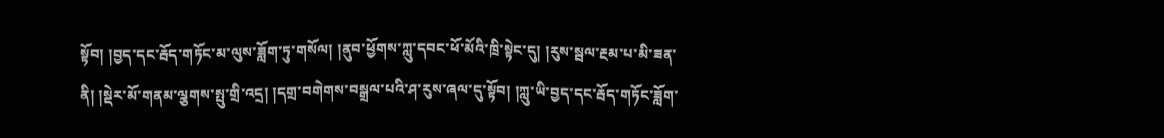སྟོབ། །བྱད་དང་རྦོད་གཏོང་མ་ལུས་ཟློག་ཏུ་གསོལ། །ནུབ་ཕྱོགས་ཀླུ་དབང་ཕོ་མོའི་ཁྲི་སྟེང་དུ། །རུས་སྦལ་རྔམ་པ་མི་ཟན་ནི། །སྡེར་མོ་གནམ་ལྕགས་སྤུ་གྲི་འདྲ། །དགྲ་བགེགས་བསྒྲལ་པའི་ཤ་རུས་ཞལ་དུ་སྟོབ། །ཀླུ་ཡི་བྱད་དང་རྦོད་གཏོང་ཟློག་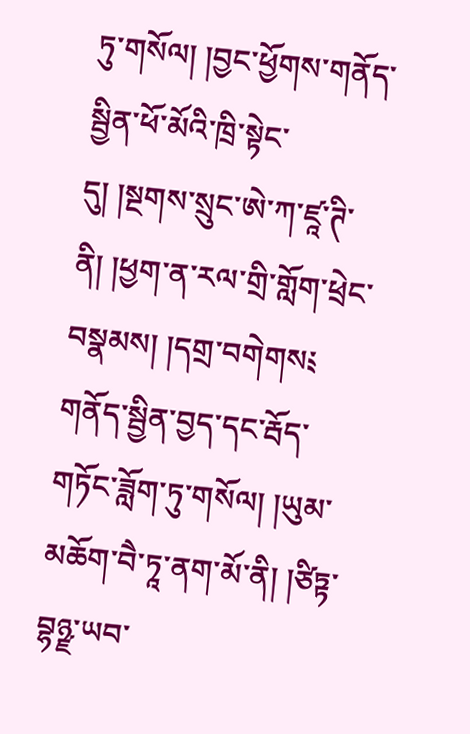ཏུ་གསོལ། །བྱང་ཕྱོགས་གནོད་སྦྱིན་ཕོ་མོའི་ཁྲི་སྟེང་དུ། །སྔགས་སྲུང་ཨེ་ཀ་ཛཱ་ཊི་ནི། །ཕྱག་ན་རལ་གྲི་གློག་ཕྲེང་བསྣམས། །དགྲ་བགེགས༴ གནོད་སྦྱིན་བྱད་དང་རྦོད་གཏོང་ཟློག་ཏུ་གསོལ། །ཡུམ་མཆོག་བཻ་ཏཱ་ནག་མོ་ནི། །ཙིཏྟ་བྷཉྫ་ཡབ་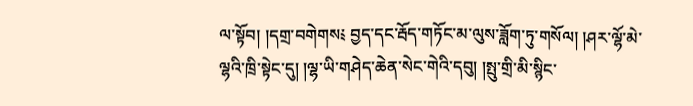ལ་སྟོབ། །དགྲ་བགེགས༴ བྱད་དང་རྦོད་གཏོང་མ་ལུས་ཟློག་ཏུ་གསོལ། །ཤར་ལྷོ་མེ་ལྷའི་ཁྲི་སྟེང་དུ། །ལྷ་ཡི་གཤེད་ཆེན་སེང་གེའི་དབུ། །སྤུ་གྲི་མི་སྙིང་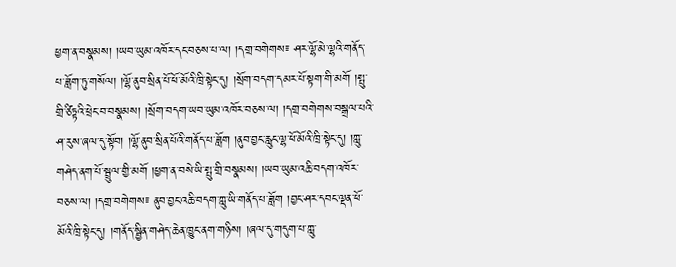ཕྱག་ན་བསྣམས། །ཡབ་ཡུམ་འཁོར་དང་བཅས་པ་ལ། །དགྲ་བགེགས༴ ཤར་ལྷོ་མེ་ལྷའི་གནོད་པ་ཟློག་ཏུ་གསོལ། །ལྷོ་ནུབ་སྲིན་པོ་ཕོ་མོའི་ཁྲི་སྟེང་དུ། །སྲོག་བདག་དམར་པོ་སྟག་གི་མགོ །སྤུ་གྲི་ཙིཏྟའི་ཕྲེང་བ་བསྣམས། །སྲོག་བདག་ཡབ་ཡུམ་འཁོར་བཅས་ལ། །དགྲ་བགེགས་བསྒྲལ་པའི་ཤ་རུས་ཞལ་དུ་སྟོབ། །ལྷོ་ནུབ་སྲིན་པོའི་གནོད་པ་ཟློག །ནུབ་བྱང་རླུང་ལྷ་ཕོ་མོའི་ཁྲི་སྟེང་དུ། །ཀླུ་གཤེད་ནག་པོ་སྦྲུལ་གྱི་མགོ །ཕྱག་ན་བསེ་ཡི་སྤུ་གྲི་བསྣམས། །ཡབ་ཡུམ་འཆི་བདག་འཁོར་བཅས་ལ། །དགྲ་བགེགས༴ ནུབ་བྱང་འཆི་བདག་ཀླུ་ཡི་གནོད་པ་ཟློག །བྱང་ཤར་དབང་ལྡན་ཕོ་མོའི་ཁྲི་སྟེང་དུ། །གནོད་སྦྱིན་གཤེད་ཆེན་ཁྱུང་ནག་གཉིས། །ཞལ་དུ་གདུག་པ་ཀླུ་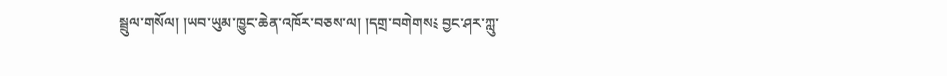སྦྲུལ་གསོལ། །ཡབ་ཡུམ་ཁྱུང་ཆེན་འཁོར་བཅས་ལ། །དགྲ་བགེགས༴ བྱང་ཤར་ཀླུ་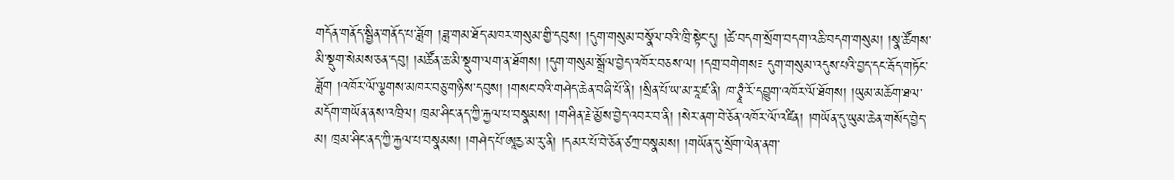གདོན་གནོད་སྦྱིན་གནོད་པ་ཟློག །ཟླ་གམ་ཐོད་མཁར་གསུམ་གྱི་དབུས། །དུག་གསུམ་བསྣོལ་བའི་ཁྲི་སྟེང་དུ། །ཚེ་བདག་སྲོག་བདག་འཆི་བདག་གསུམ། །སྣ་ཚོགས་མི་སྡུག་སེམས་ཅན་དབུ། །མཚོན་ཆ་མི་སྡུག་ལག་ན་ཐོགས། །དུག་གསུམ་སྒྲོལ་བྱེད་འཁོར་བཅས་ལ། །དགྲ་བགེགས༴ དུག་གསུམ་འདུས་པའི་བྱད་དང་རྦོད་གཏོང་ཟློག །འཁོར་ལོ་ལྕགས་མཁར་བཅུ་གཉིས་དབུས། །གསང་བའི་གཤེད་ཆེན་བཞི་པོ་ནི། །སྲིན་པོ་ཡ་མ་རཱ་ཛ་ནི། ཁ་ཊྭཱཾ་རོ་དབྱུག་འཁོར་ལོ་ཐོགས། །ཡུམ་མཆོག་ཐལ་མདོག་གཡོན་ནས་འཁྲིལ། ཁྲམ་ཤིང་ནད་ཀྱི་རྐྱལ་པ་བསྣམས། །གཤིན་རྗེ་མྱོས་བྱེད་འབར་བ་ནི། །སེར་ནག་བེ་ཅོན་འཁོར་ལོ་འཛིན། །གཡོན་དུ་ཡུམ་ཆེན་གསོད་བྱེད་མ། ཁྲམ་ཤིང་ནད་ཀྱི་རྐྱལ་པ་བསྣམས། །གཤེད་པོ་ཨཱརྱ་མ་རུ་ནི། །དམར་པོ་བེ་ཅོན་ཙཀྲ་བསྣམས། །གཡོན་དུ་སྲོག་ལེན་ནག་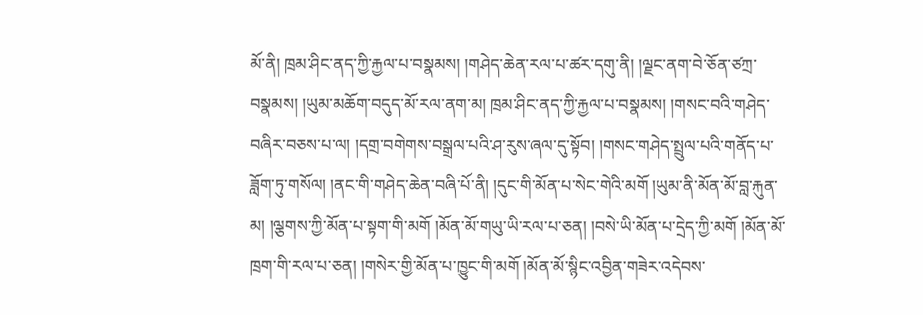མོ་ནི། ཁྲམ་ཤིང་ནད་ཀྱི་རྐྱལ་པ་བསྣམས། །གཤེད་ཆེན་རལ་པ་ཚར་དགུ་ནི། །ལྗང་ནག་བེ་ཅོན་ཙཀྲ་བསྣམས། །ཡུམ་མཆོག་བདུད་མོ་རལ་ནག་མ། ཁྲམ་ཤིང་ནད་ཀྱི་རྐྱལ་པ་བསྣམས། །གསང་བའི་གཤེད་བཞིར་བཅས་པ་ལ། །དགྲ་བགེགས་བསྒྲལ་པའི་ཤ་རུས་ཞལ་དུ་སྟོབ། །གསང་གཤེད་སྤྲུལ་པའི་གནོད་པ་ཟློག་ཏུ་གསོལ། །ནང་གི་གཤེད་ཆེན་བཞི་པོ་ནི། །དུང་གི་མོན་པ་སེང་གེའི་མགོ །ཡུམ་ནི་མོན་མོ་བླ་རྐུན་མ། །ལྕགས་ཀྱི་མོན་པ་སྟག་གི་མགོ །མོན་མོ་གཡུ་ཡི་རལ་པ་ཅན། །བསེ་ཡི་མོན་པ་དྲེད་ཀྱི་མགོ །མོན་མོ་ཁྲག་གི་རལ་པ་ཅན། །གསེར་གྱི་མོན་པ་ཁྱུང་གི་མགོ །མོན་མོ་སྙིང་འབྱིན་གཟེར་འདེབས་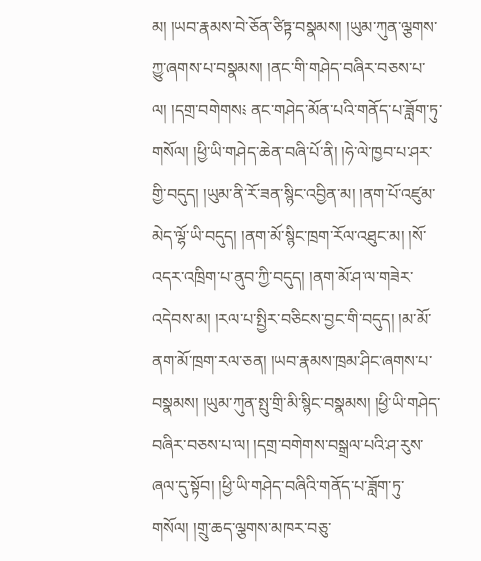མ། །ཡབ་རྣམས་བེ་ཅོན་ཙིཏྟ་བསྣམས། །ཡུམ་ཀུན་ལྕགས་ཀྱུ་ཞགས་པ་བསྣམས། །ནང་གི་གཤེད་བཞིར་བཅས་པ་ལ། །དགྲ་བགེགས༴ ནང་གཤེད་མོན་པའི་གནོད་པ་ཟློག་ཏུ་གསོལ། །ཕྱི་ཡི་གཤེད་ཆེན་བཞི་པོ་ནི། །ཧེ་ལེ་ཁྱབ་པ་ཤར་གྱི་བདུད། །ཡུམ་ནི་རོ་ཟན་སྙིང་འབྱིན་མ། །ནག་པོ་འཛུམ་མེད་ལྷོ་ཡི་བདུད། །ནག་མོ་སྙིང་ཁྲག་རོལ་འཐུང་མ། །སོ་འདར་འཁྲིག་པ་ནུབ་ཀྱི་བདུད། །ནག་མོ་ཤ་ལ་གཟེར་འདེབས་མ། །རལ་པ་སྤྱིར་བཅིངས་བྱང་གི་བདུད། །མ་མོ་ནག་མོ་ཁྲག་རལ་ཅན། །ཡབ་རྣམས་ཁྲམ་ཤིང་ཞགས་པ་བསྣམས། །ཡུམ་ཀུན་སྤུ་གྲི་མི་སྙིང་བསྣམས། །ཕྱི་ཡི་གཤེད་བཞིར་བཅས་པ་ལ། །དགྲ་བགེགས་བསྒྲལ་པའི་ཤ་རུས་ཞལ་དུ་སྟོབ། །ཕྱི་ཡི་གཤེད་བཞིའི་གནོད་པ་ཟློག་ཏུ་གསོལ། །གྲུ་ཆད་ལྕགས་མཁར་བཅུ་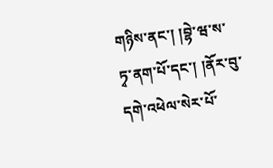གཉིས་ནང་། །བྷེ་ཝ་ས་ཏྭ་ནག་པོ་དང་། །ནོར་བུ་དགེ་འཕེལ་སེར་པོ་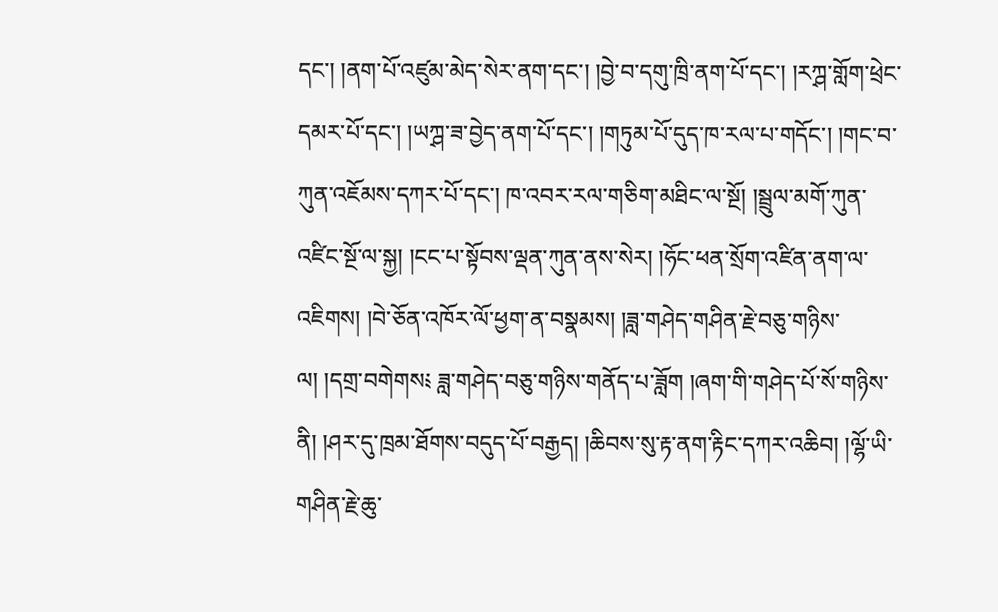དང་། །ནག་པོ་འཛུམ་མེད་སེར་ནག་དང་། །བྱེ་བ་དགུ་ཁྲི་ནག་པོ་དང་། །རཀྴ་གློག་ཕྲེང་དམར་པོ་དང་། །ཡཀྴ་ཟ་བྱེད་ནག་པོ་དང་། །གཏུམ་པོ་དུད་ཁ་རལ་པ་གདོང་། །གང་བ་ཀུན་འཇོམས་དཀར་པོ་དང་། ཁ་འབར་རལ་གཅིག་མཐིང་ལ་སྔོ། །སྦྲུལ་མགོ་ཀུན་འཛིང་སྔོ་ལ་སྐྱ། །ངང་པ་སྟོབས་ལྡན་ཀུན་ནས་སེར། །ཧོང་ཕན་སྲོག་འཛིན་ནག་ལ་འཇིགས། །བེ་ཅོན་འཁོར་ལོ་ཕྱག་ན་བསྣམས། །ཟླ་གཤེད་གཤིན་རྗེ་བཅུ་གཉིས་ལ། །དགྲ་བགེགས༴ ཟླ་གཤེད་བཅུ་གཉིས་གནོད་པ་ཟློག །ཞག་གི་གཤེད་པོ་སོ་གཉིས་ནི། །ཤར་དུ་ཁྲམ་ཐོགས་བདུད་པོ་བརྒྱད། །ཆིབས་སུ་རྟ་ནག་རྟིང་དཀར་འཆིབ། །ལྷོ་ཡི་གཤིན་རྗེ་ཆུ་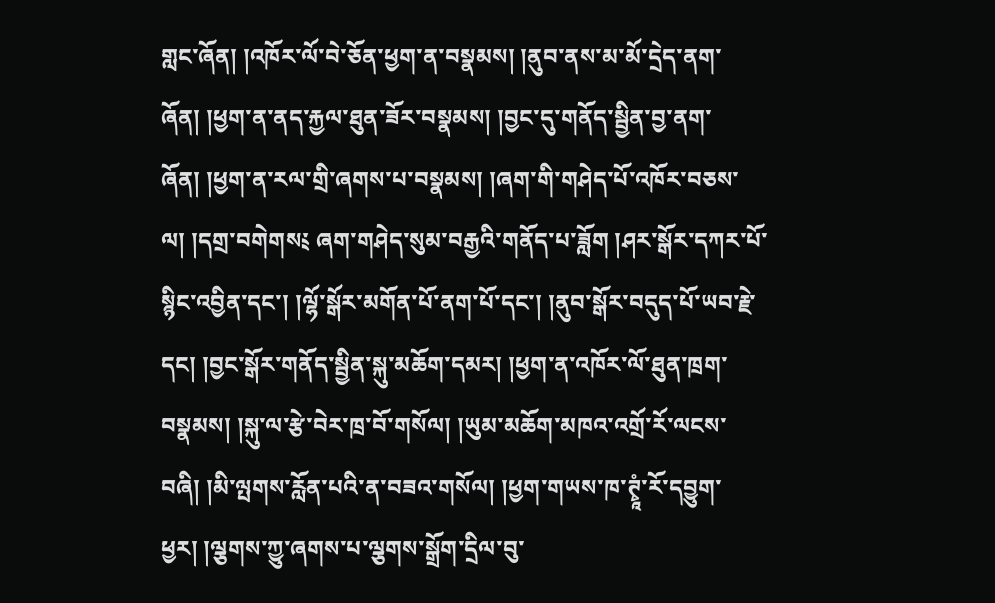གླང་ཞོན། །འཁོར་ལོ་བེ་ཅོན་ཕྱག་ན་བསྣམས། །ནུབ་ནས་མ་མོ་དྲེད་ནག་ཞོན། །ཕྱག་ན་ནད་རྐྱལ་ཐུན་ཟོར་བསྣམས། །བྱང་དུ་གནོད་སྦྱིན་བྱ་ནག་ཞོན། །ཕྱག་ན་རལ་གྲི་ཞགས་པ་བསྣམས། །ཞག་གི་གཤེད་པོ་འཁོར་བཅས་ལ། །དགྲ་བགེགས༴ ཞག་གཤེད་སུམ་བརྒྱའི་གནོད་པ་ཟློག །ཤར་སྒོར་དཀར་པོ་སྙིང་འབྱིན་དང་། །ལྷོ་སྒོར་མགོན་པོ་ནག་པོ་དང་། །ནུབ་སྒོར་བདུད་པོ་ཡབ་རྗེ་དང། །བྱང་སྒོར་གནོད་སྦྱིན་སྐུ་མཆོག་དམར། །ཕྱག་ན་འཁོར་ལོ་ཐུན་ཁྲག་བསྣམས། །སྐུ་ལ་རྩེ་བེར་ཁྲ་བོ་གསོལ། །ཡུམ་མཆོག་མཁའ་འགྲོ་རོ་ལངས་བཞི། །མི་ལྤགས་རློན་པའི་ན་བཟའ་གསོལ། །ཕྱག་གཡས་ཁ་ཊྭཱཾ་རོ་དབྱུག་ཕྱར། །ལྕགས་ཀྱུ་ཞགས་པ་ལྕགས་སྒྲོག་དྲིལ་བུ་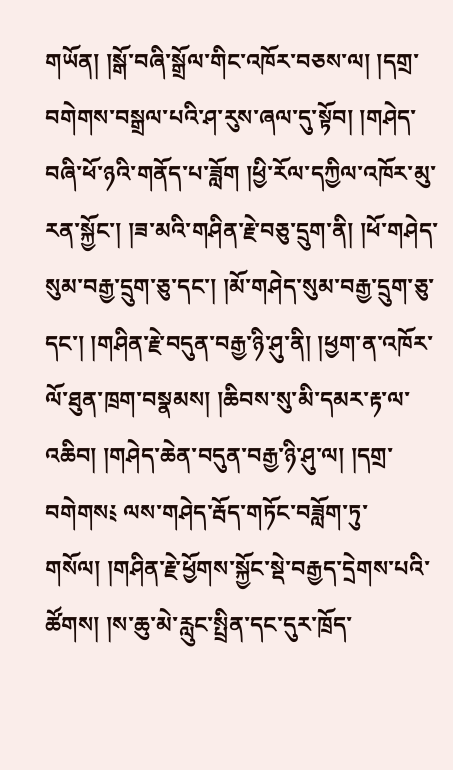གཡོན། །སྒོ་བཞི་སྒྲོལ་གིང་འཁོར་བཅས་ལ། །དགྲ་བགེགས་བསྒྲལ་པའི་ཤ་རུས་ཞལ་དུ་སྟོབ། །གཤེད་བཞི་ཕོ་ཉའི་གནོད་པ་ཟློག །ཕྱི་རོལ་དཀྱིལ་འཁོར་མུ་རན་སྐྱོང་། །ཟ་མའི་གཤིན་རྗེ་བཅུ་དྲུག་ནི། །ཕོ་གཤེད་སུམ་བརྒྱ་དྲུག་ཅུ་དང་། །མོ་གཤེད་སུམ་བརྒྱ་དྲུག་ཅུ་དང་། །གཤིན་རྗེ་བདུན་བརྒྱ་ཉི་ཤུ་ནི། །ཕྱག་ན་འཁོར་ལོ་ཐུན་ཁྲག་བསྣམས། །ཆིབས་སུ་མི་དམར་རྟ་ལ་འཆིབ། །གཤེད་ཆེན་བདུན་བརྒྱ་ཉི་ཤུ་ལ། །དགྲ་བགེགས༴ ལས་གཤེད་རྦོད་གཏོང་བཟློག་ཏུ་གསོལ། །གཤིན་རྗེ་ཕྱོགས་སྐྱོང་སྡེ་བརྒྱད་དྲེགས་པའི་ཚོགས། །ས་ཆུ་མེ་རླུང་སྤྲིན་དང་དུར་ཁྲོད་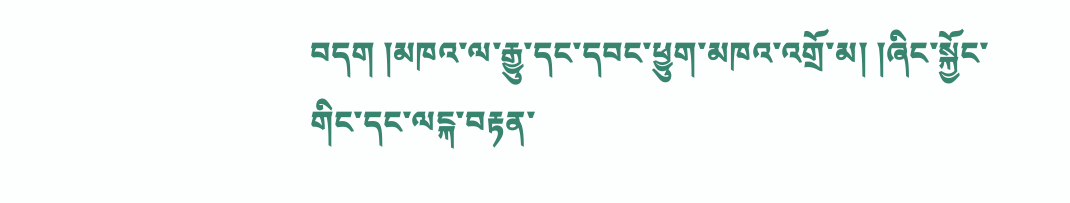བདག །མཁའ་ལ་རྒྱུ་དང་དབང་ཕྱུག་མཁའ་འགྲོ་མ། །ཞིང་སྐྱོང་གིང་དང་ལངྐ་བརྟན་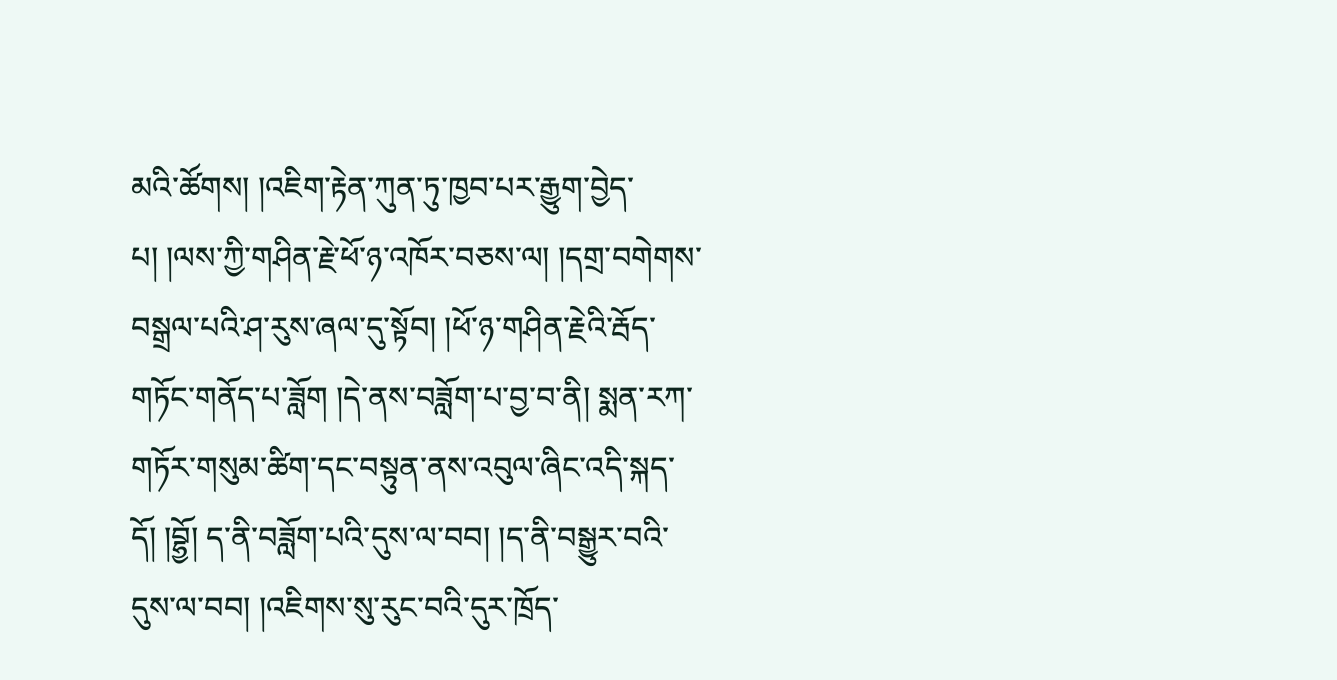མའི་ཚོགས། །འཇིག་རྟེན་ཀུན་ཏུ་ཁྱབ་པར་རྒྱུག་བྱེད་པ། །ལས་ཀྱི་གཤིན་རྗེ་ཕོ་ཉ་འཁོར་བཅས་ལ། །དགྲ་བགེགས་བསྒྲལ་པའི་ཤ་རུས་ཞལ་དུ་སྟོབ། །ཕོ་ཉ་གཤིན་རྗེའི་རྦོད་གཏོང་གནོད་པ་ཟློག །དེ་ནས་བཟློག་པ་བྱ་བ་ནི། སྨན་རཀ་གཏོར་གསུམ་ཚིག་དང་བསྟུན་ནས་འབུལ་ཞིང་འདི་སྐད་དོ། །བྷྱོ། ད་ནི་བཟློག་པའི་དུས་ལ་བབ། །ད་ནི་བསྒྱུར་བའི་དུས་ལ་བབ། །འཇིགས་སུ་རུང་བའི་དུར་ཁྲོད་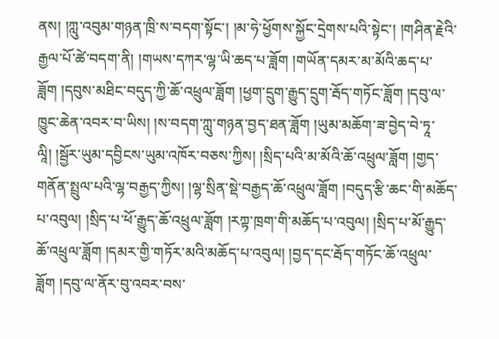ནས། །ཀླུ་འབུམ་གཉན་ཁྲི་ས་བདག་སྟོང་། །མ་ཧེ་ཕྱོགས་སྐྱོང་དྲེགས་པའི་སྟེང་། །གཤིན་རྗེའི་རྒྱལ་པོ་ཚེ་བདག་ནི། །གཡས་དཀར་ལྷ་ཡི་ཆད་པ་ཟློག །གཡོན་དམར་མ་མོའི་ཆད་པ་ཟློག །དབུས་མཐིང་བདུད་ཀྱི་ཆོ་འཕྲུལ་ཟློག །ཕྱག་དྲུག་རྒྱུད་དྲུག་རྦོད་གཏོང་ཟློག །དབུ་ལ་ཁྱུང་ཆེན་འབར་བ་ཡིས། །ས་བདག་ཀླུ་གཉན་བྱད་ཐན་ཟློག །ཡུམ་མཆོག་ཟ་བྱེད་བེ་ཏཱ་ལཱི། །སྦྱོར་ཡུམ་དབྱིངས་ཡུམ་འཁོར་བཅས་ཀྱིས། །སྲིད་པའི་མ་མོའི་ཆོ་འཕྲུལ་ཟློག །གྱད་གནོན་སྤྲུལ་པའི་ལྷ་བརྒྱད་ཀྱིས། །ལྷ་སྲིན་སྡེ་བརྒྱད་ཆོ་འཕྲུལ་ཟློག །བདུད་རྩི་ཆང་གི་མཆོད་པ་འབུལ། །སྲིད་པ་ཕོ་རྒྱུད་ཆོ་འཕྲུལ་ཟློག །རཀྟ་ཁྲག་གི་མཆོད་པ་འབུལ། །སྲིད་པ་མོ་རྒྱུད་ཆོ་འཕྲུལ་ཟློག །དམར་གྱི་གཏོར་མའི་མཆོད་པ་འབུལ། །བྱད་དང་རྦོད་གཏོང་ཆོ་འཕྲུལ་ཟློག །དབུ་ལ་ནོར་བུ་འབར་བས་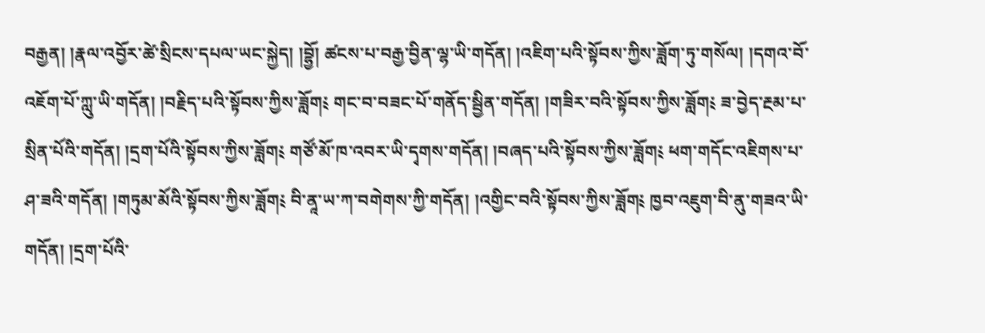བརྒྱན། །རྣལ་འབྱོར་ཚེ་སྲིངས་དཔལ་ཡང་སྐྱེད། །བྷྱོ། ཚངས་པ་བརྒྱ་བྱིན་ལྷ་ཡི་གདོན། །འཇིག་པའི་སྟོབས་ཀྱིས་ཟློག་ཏུ་གསོལ། །དགའ་བོ་འཇོག་པོ་ཀླུ་ཡི་གདོན། །བརྗིད་པའི་སྟོབས་ཀྱིས་ཟློག༴ གང་བ་བཟང་པོ་གནོད་སྦྱིན་གདོན། །གཟིར་བའི་སྟོབས་ཀྱིས་ཟློག༴ ཟ་བྱེད་རྔམ་པ་སྲིན་པོའི་གདོན། །དྲག་པོའི་སྟོབས་ཀྱིས་ཟློག༴ གཙོ་མོ་ཁ་འབར་ཡི་དྭགས་གདོན། །བཞད་པའི་སྟོབས་ཀྱིས་ཟློག༴ ཕག་གདོང་འཇིགས་པ་ཤ་ཟའི་གདོན། །གཏུམ་མོའི་སྟོབས་ཀྱིས་ཟློག༴ བི་ནཱ་ཡ་ཀ་བགེགས་ཀྱི་གདོན། །འགྱིང་བའི་སྟོབས་ཀྱིས་ཟློག༴ ཁྱབ་འཇུག་བི་ནུ་གཟའ་ཡི་གདོན། །དྲག་པོའི་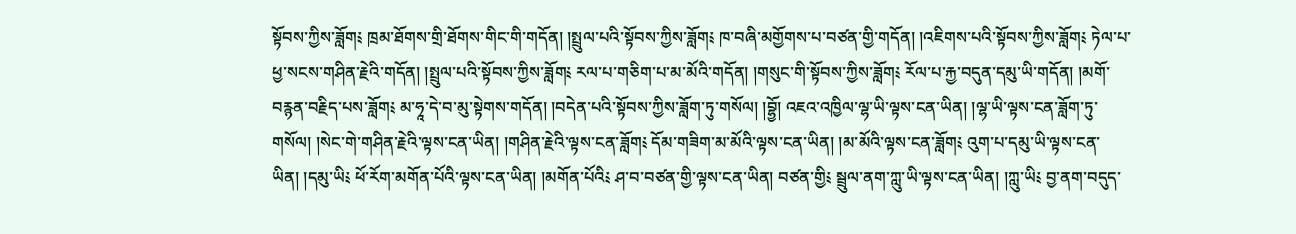སྟོབས་ཀྱིས་ཟློག༴ ཁྲམ་ཐོགས་གྲི་ཐོགས་གིང་གི་གདོན། །སྤྲུལ་པའི་སྟོབས་ཀྱིས་ཟློག༴ ཁ་བཞི་མགྱོགས་པ་བཙན་གྱི་གདོན། །འཇིགས་པའི་སྟོབས་ཀྱིས་ཟློག༴ ཏེལ་པ་ཕྱ་སངས་གཤིན་རྗེའི་གདོན། །སྤྲུལ་པའི་སྟོབས་ཀྱིས་ཟློག༴ རལ་པ་གཅིག་པ་མ་མོའི་གདོན། །གསུང་གི་སྟོབས་ཀྱིས་ཟློག༴ རོལ་པ་རྐྱ་བདུན་དམུ་ཡི་གདོན། །མགོ་བརྙན་བརྗིད་པས་ཟློག༴ མ་ཧཱ་དེ་བ་མུ་སྟེགས་གདོན། །བདེན་པའི་སྟོབས་ཀྱིས་ཟློག་ཏུ་གསོལ། །བྷྱོ། འཇའ་འཁྱིལ་ལྷ་ཡི་ལྟས་ངན་ཡིན། །ལྷ་ཡི་ལྟས་ངན་ཟློག་ཏུ་གསོལ། །སེང་གེ་གཤིན་རྗེའི་ལྟས་ངན་ཡིན། །གཤིན་རྗེའི་ལྟས་ངན་ཟློག༴ དོམ་གཟིག་མ་མོའི་ལྟས་ངན་ཡིན། །མ་མོའི་ལྟས་ངན་ཟློག༴ འུག་པ་དམུ་ཡི་ལྟས་ངན་ཡིན། །དམུ་ཡི༴ ཕོ་རོག་མགོན་པོའི་ལྟས་ངན་ཡིན། །མགོན་པོའི༴ ཤ་བ་བཙན་གྱི་ལྟས་ངན་ཡིན། བཙན་གྱི༴ སྦྲུལ་ནག་ཀླུ་ཡི་ལྟས་ངན་ཡིན། །ཀླུ་ཡི༴ བྱ་ནག་བདུད་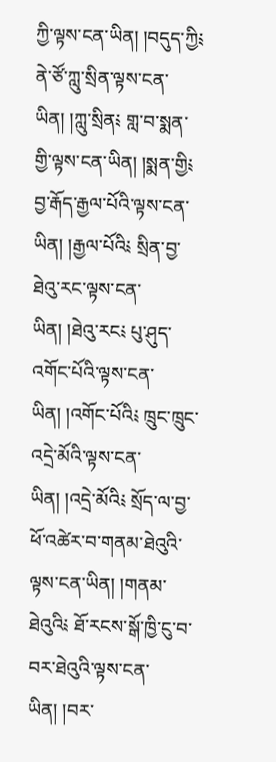ཀྱི་ལྟས་ངན་ཡིན། །བདུད་ཀྱི༴ ནེ་ཙོ་ཀླུ་སྲིན་ལྟས་ངན་ཡིན། །ཀླུ་སྲིན༴ གླ་བ་སྨན་གྱི་ལྟས་ངན་ཡིན། །སྨན་གྱི༴ བྱ་རྒོད་རྒྱལ་པོའི་ལྟས་ངན་ཡིན། །རྒྱལ་པོའི༴ སྲིན་བྱ་ཐེའུ་རང་ལྟས་ངན་ཡིན། །ཐེའུ་རང༴ པུ་ཤུད་འགོང་པོའི་ལྟས་ངན་ཡིན། །འགོང་པོའི༴ ཁྲུང་ཁྲུང་འདྲེ་མོའི་ལྟས་ངན་ཡིན། །འདྲེ་མོའི༴ སྲོད་ལ་བྱ་ཕོ་འཚེར་བ་གནམ་ཐེའུའི་ལྟས་ངན་ཡིན། །གནམ་ཐེའུའི༴ ཐོ་རངས་སྒོ་ཁྱི་ངུ་བ་བར་ཐེའུའི་ལྟས་ངན་ཡིན། །བར་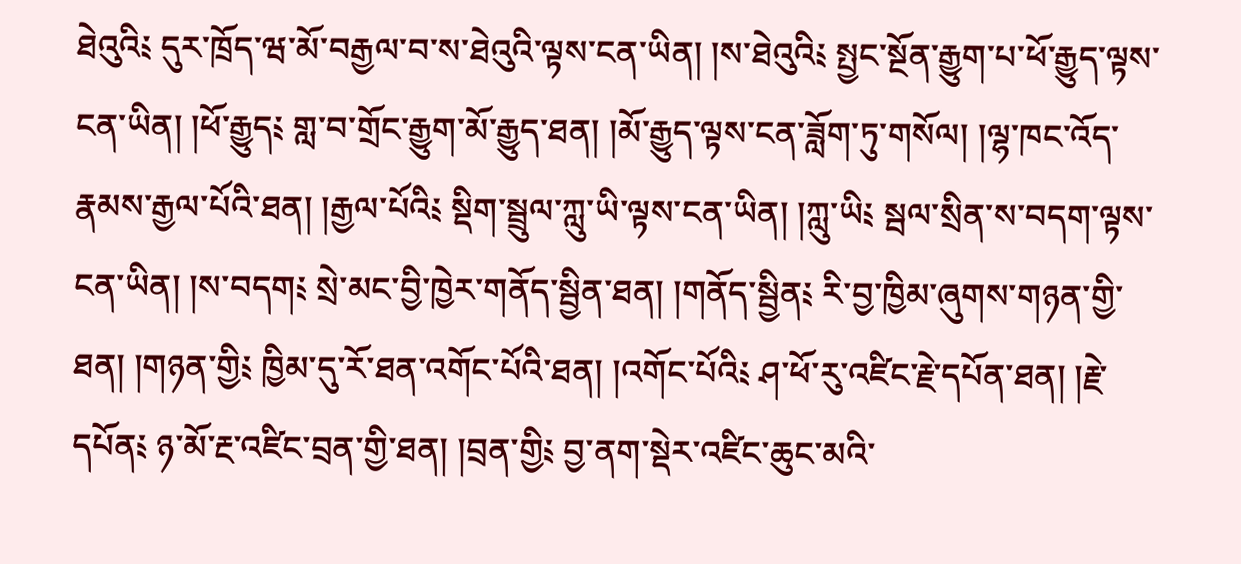ཐེའུའི༴ དུར་ཁྲོད་ཝ་མོ་བརྒྱལ་བ་ས་ཐེའུའི་ལྟས་ངན་ཡིན། །ས་ཐེའུའི༴ སྤྱང་སྔོན་རྒྱུག་པ་ཕོ་རྒྱུད་ལྟས་ངན་ཡིན། །ཕོ་རྒྱུད༴ གླ་བ་གྲོང་རྒྱུག་མོ་རྒྱུད་ཐན། །མོ་རྒྱུད་ལྟས་ངན་ཟློག་ཏུ་གསོལ། །ལྷ་ཁང་འོད་རྣམས་རྒྱལ་པོའི་ཐན། །རྒྱལ་པོའི༴ སྡིག་སྦྲུལ་ཀླུ་ཡི་ལྟས་ངན་ཡིན། །ཀླུ་ཡི༴ སྦལ་སྲིན་ས་བདག་ལྟས་ངན་ཡིན། །ས་བདག༴ སྲེ་མང་བྱི་ཁྱེར་གནོད་སྦྱིན་ཐན། །གནོད་སྦྱིན༴ རི་བྱ་ཁྱིམ་ཞུགས་གཉན་གྱི་ཐན། །གཉན་གྱི༴ ཁྱིམ་དུ་རོ་ཐན་འགོང་པོའི་ཐན། །འགོང་པོའི༴ ཤ་ཕོ་རུ་འཛིང་རྗེ་དཔོན་ཐན། །རྗེ་དཔོན༴ ཉ་མོ་རྔ་འཛིང་བྲན་གྱི་ཐན། །བྲན་གྱི༴ བྱ་ནག་སྡེར་འཛིང་ཆུང་མའི་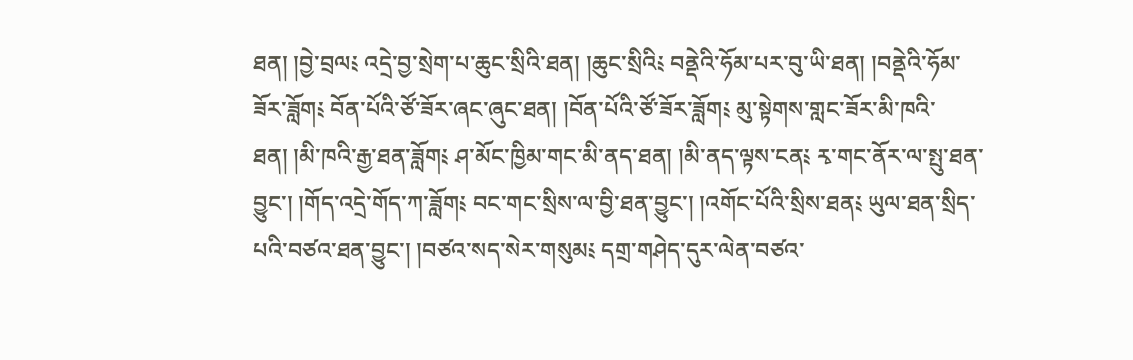ཐན། །བྱེ་བྲལ༴ འདྲེ་བྱ་སྲེག་པ་ཆུང་སྲིའི་ཐན། །ཆུང་སྲིའི༴ བནྡེའི་ཧོམ་པར་བུ་ཡི་ཐན། །བནྡེའི་ཧོམ་ཟོར་ཟློག༴ བོན་པོའི་ཙོ་ཟོར་ཞང་ཞུང་ཐན། །བོན་པོའི་ཙོ་ཟོར་ཟློག༴ མུ་སྟེགས་གླང་ཟོར་མི་ཁའི་ཐན། །མི་ཁའི་རྒྱ་ཐན་ཟློག༴ ཤ་མོང་ཁྱིམ་གང་མི་ནད་ཐན། །མི་ནད་ལྟས་ངན༴ རྭ་གང་ནོར་ལ་སྤུ་ཐན་བྱུང་། །གོད་འདྲེ་གོད་ཀ་ཟློག༴ བང་གང་སྲིས་ལ་བྱི་ཐན་བྱུང་། །འགོང་པོའི་སྲིས་ཐན༴ ཡུལ་ཐན་སྲིད་པའི་བཙའ་ཐན་བྱུང་། །བཙའ་སད་སེར་གསུམ༴ དགྲ་གཤེད་དུར་ལེན་བཙའ་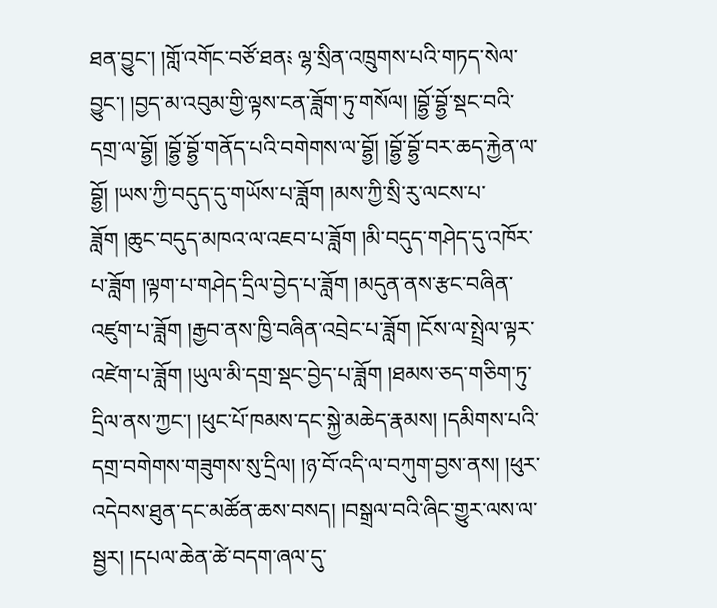ཐན་བྱུང་། །གློ་འགོང་བཙོ་ཐན༴ ལྷ་སྲིན་འཁྲུགས་པའི་གཏད་སེལ་བྱུང་། །བྱད་མ་འབུམ་གྱི་ལྟས་ངན་ཟློག་ཏུ་གསོལ། །བྷྱོ་བྷྱོ་སྡང་བའི་དགྲ་ལ་བྷྱོ། །བྷྱོ་བྷྱོ་གནོད་པའི་བགེགས་ལ་བྷྱོ། །བྷྱོ་བྷྱོ་བར་ཆད་རྐྱེན་ལ་བྷྱོ། །ཡས་ཀྱི་བདུད་དུ་གཡོས་པ་ཟློག །མས་ཀྱི་སྲི་རུ་ལངས་པ་ཟློག །ཆུང་བདུད་མཁའ་ལ་འཇབ་པ་ཟློག །མི་བདུད་གཤེད་དུ་འཁོར་པ་ཟློག །ལྟག་པ་གཤེད་དྲིལ་བྱེད་པ་ཟློག །མདུན་ནས་རྩང་བཞིན་འཛུག་པ་ཟློག །རྒྱབ་ནས་ཁྱི་བཞིན་འབྲེང་པ་ཟློག །ངོས་ལ་སྤྲེལ་ལྟར་འཛེག་པ་ཟློག །ཡུལ་མི་དགྲ་སྡང་བྱེད་པ་ཟློག །ཐམས་ཅད་གཅིག་ཏུ་དྲིལ་ནས་ཀྱང་། །ཕུང་པོ་ཁམས་དང་སྐྱེ་མཆེད་རྣམས། །དམིགས་པའི་དགྲ་བགེགས་གཟུགས་སུ་དྲིལ། །ཉ་བོ་འདི་ལ་བཀུག་བྱས་ནས། །ཕུར་འདེབས་ཐུན་དང་མཚོན་ཆས་བསད། །བསྒྲལ་བའི་ཞིང་གྱུར་ལས་ལ་སྦྱར། །དཔལ་ཆེན་ཚེ་བདག་ཞལ་དུ་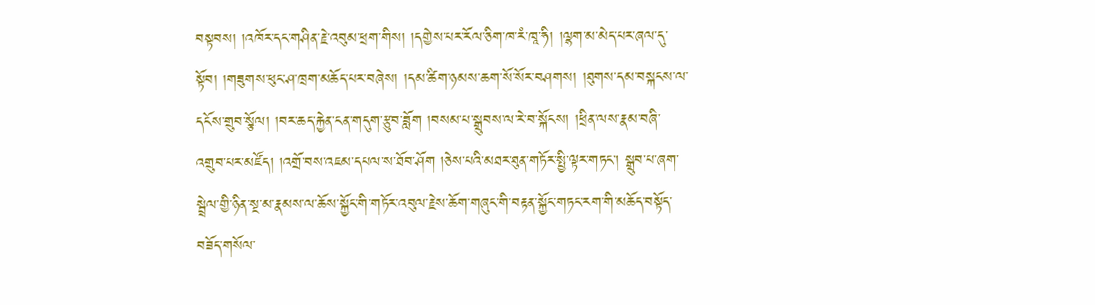བསྟབས། །འཁོར་དང་གཤིན་རྗེ་འབུམ་ཕྲག་གིས། །དགྱེས་པར་རོལ་ཅིག་ཁ་རཾ་ཁཱ་ཧི། །ལྷག་མ་མེད་པར་ཞལ་དུ་སྟོབ། །གཟུགས་ཕུང་ཤ་ཁྲག་མཆོད་པར་བཞེས། །དམ་ཚིག་ཉམས་ཆག་སོ་སོར་བཤགས། །ཐུགས་དམ་བསྐངས་ལ་དངོས་གྲུབ་སྩོལ། །བར་ཆད་རྐྱེན་ངན་གདུག་རྩུབ་ཟློག །བསམ་པ་སྒྲུབས་ལ་རེ་བ་སྐོངས། །ཕྲིན་ལས་རྣམ་བཞི་འགྲུབ་པར་མཛོད། །འགྲོ་བས་འཇམ་དཔལ་ས་ཐོབ་ཤོག །ཅེས་པའི་མཐར་ཐུན་གཏོར་སྤྱི་ལྟར་གཏང་། སྒྲུབ་པ་ཞག་སྦྲེལ་གྱི་ཉིན་སྔ་མ་རྣམས་ལ་ཆོས་སྐྱོང་གི་གཏོར་འབུལ་རྗེས་ཆོག་གཞུང་གི་བརྟན་སྐྱོང་གཏང་རག་གི་མཆོད་བསྟོད་བཟོད་གསོལ་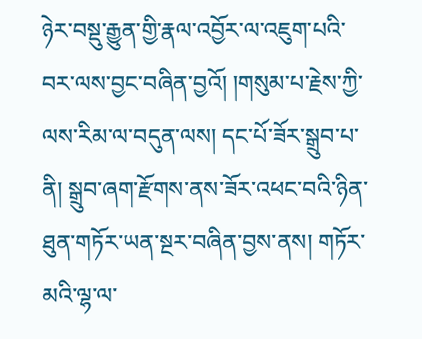ཉེར་བསྡུ་རྒྱུན་གྱི་རྣལ་འབྱོར་ལ་འཇུག་པའི་བར་ལས་བྱང་བཞིན་བྱའོ། །གསུམ་པ་རྗེས་ཀྱི་ལས་རིམ་ལ་བདུན་ལས། དང་པོ་ཟོར་སྒྲུབ་པ་ནི། སྒྲུབ་ཞག་རྫོགས་ནས་ཟོར་འཕང་བའི་ཉིན་ཐུན་གཏོར་ཡན་སྔར་བཞིན་བྱས་ནས། གཏོར་མའི་ལྷ་ལ་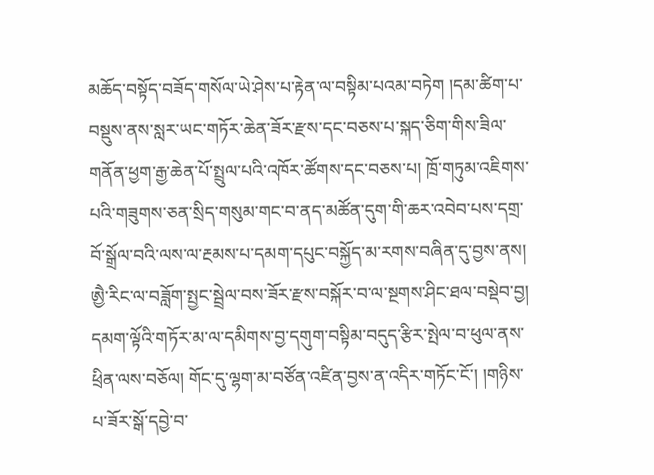མཆོད་བསྟོད་བཟོད་གསོལ་ཡེ་ཤེས་པ་རྟེན་ལ་བསྟིམ་པའམ་བཏེག །དམ་ཚིག་པ་བསྡུས་ནས་སླར་ཡང་གཏོར་ཆེན་ཟོར་རྫས་དང་བཅས་པ་སྐད་ཅིག་གིས་ཟིལ་གནོན་ཕྱག་རྒྱ་ཆེན་པོ་སྤྲུལ་པའི་འཁོར་ཚོགས་དང་བཅས་པ། ཁྲོ་གཏུམ་འཇིགས་པའི་གཟུགས་ཅན་སྲིད་གསུམ་གང་བ་ནད་མཚོན་དུག་གི་ཆར་འབེབ་པས་དགྲ་བོ་སྒྲོལ་བའི་ལས་ལ་རྔམས་པ་དམག་དཔུང་བསྐྱོད་མ་རགས་བཞིན་དུ་བྱས་ནས། ཨྱཻ་རིང་ལ་བཟློག་སྤྱང་སྦྲེལ་བས་ཟོར་རྫས་བསྐོར་བ་ལ་སྔགས་ཤིང་ཐལ་བསྡེབ་བྱ། དམག་ལྟོའི་གཏོར་མ་ལ་དམིགས་བྱ་དགུག་བསྟིམ་བདུད་རྩིར་སྤེལ་བ་ཕུལ་ནས་ཕྲིན་ལས་བཅོལ། གོང་དུ་ལྷག་མ་བཙོན་འཛིན་བྱས་ན་འདིར་གཏོང་ངོ་། །གཉིས་པ་ཟོར་སྒོ་དབྱེ་བ་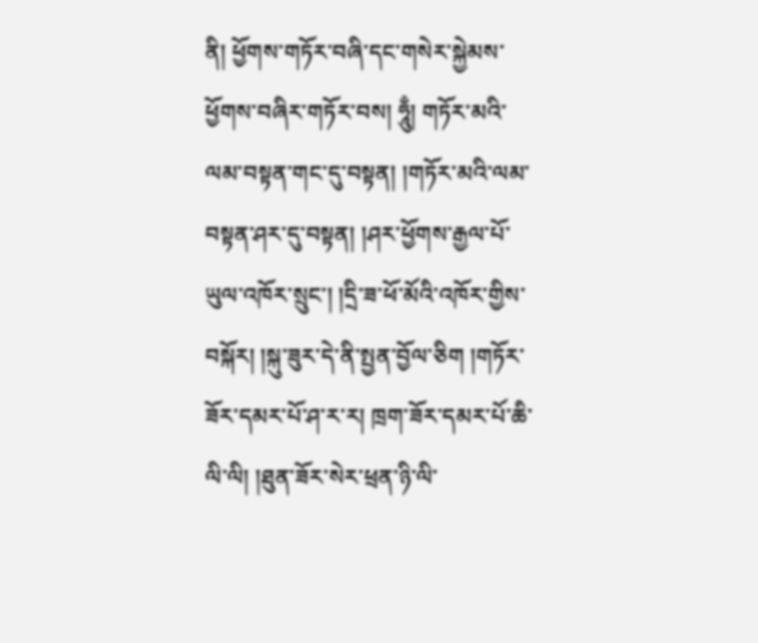ནི། ཕྱོགས་གཏོར་བཞི་དང་གསེར་སྐྱེམས་ཕྱོགས་བཞིར་གཏོར་བས། ཧཱུྃ། གཏོར་མའི་ལམ་བསྟན་གང་དུ་བསྟན། །གཏོར་མའི་ལམ་བསྟན་ཤར་དུ་བསྟན། །ཤར་ཕྱོགས་རྒྱལ་པོ་ཡུལ་འཁོར་སྲུང་། །དྲི་ཟ་ཕོ་མོའི་འཁོར་གྱིས་བསྐོར། །སྐུ་ཟུར་དེ་ནི་སྤྱན་བྱོལ་ཅིག །གཏོར་ཟོར་དམར་པོ་ཤ་ར་ར། ཁྲག་ཟོར་དམར་པོ་ཆི་ལི་ལི། །ཐུན་ཟོར་སེར་ཕྲན་ཉི་ལི་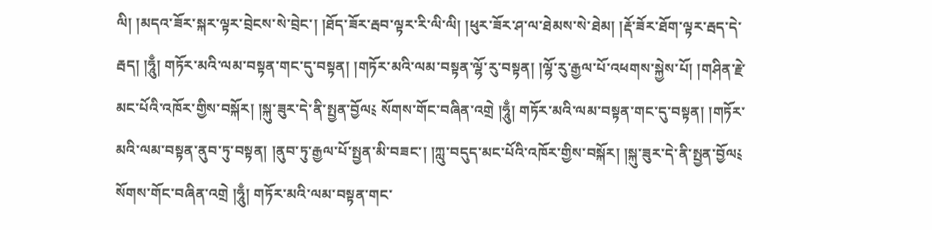ལི། །མདའ་ཟོར་སྐར་ལྟར་བྲེངས་སེ་བྲེང་། །ཐོད་ཟོར་རྦབ་ལྟར་རི་ལི་ལི། །ཕུར་ཟོར་ཤ་ལ་ཐེམས་སེ་ཐེམ། །རྡོ་ཟོར་ཐོག་ལྟར་རྦད་དེ་རྦད། །ཧཱུྃ། གཏོར་མའི་ལམ་བསྟན་གང་དུ་བསྟན། །གཏོར་མའི་ལམ་བསྟན་ལྷོ་རུ་བསྟན། །ལྷོ་རུ་རྒྱལ་པོ་འཕགས་སྐྱེས་པོ། །གཤིན་རྗེ་མང་པོའི་འཁོར་གྱིས་བསྐོར། །སྐུ་ཟུར་དེ་ནི་སྤྱན་བྱོལ༴ སོགས་གོང་བཞིན་འགྲེ །ཧཱུྃ། གཏོར་མའི་ལམ་བསྟན་གང་དུ་བསྟན། །གཏོར་མའི་ལམ་བསྟན་ནུབ་ཏུ་བསྟན། །ནུབ་ཏུ་རྒྱལ་པོ་སྤྱན་མི་བཟང་། །ཀླུ་བདུད་མང་པོའི་འཁོར་གྱིས་བསྐོར། །སྐུ་ཟུར་དེ་ནི་སྤྱན་བྱོལ༴ སོགས་གོང་བཞིན་འགྲེ །ཧཱུྃ། གཏོར་མའི་ལམ་བསྟན་གང་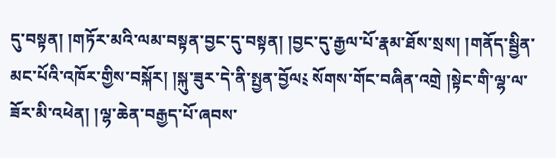དུ་བསྟན། །གཏོར་མའི་ལམ་བསྟན་བྱང་དུ་བསྟན། །བྱང་དུ་རྒྱལ་པོ་རྣམ་ཐོས་སྲས། །གནོད་སྦྱིན་མང་པོའི་འཁོར་གྱིས་བསྐོར། །སྐུ་ཟུར་དེ་ནི་སྤྱན་བྱོལ༴ སོགས་གོང་བཞིན་འགྲེ །སྟེང་གི་ལྷ་ལ་ཟོར་མི་འཕེན། །ལྷ་ཆེན་བརྒྱད་པོ་ཞབས་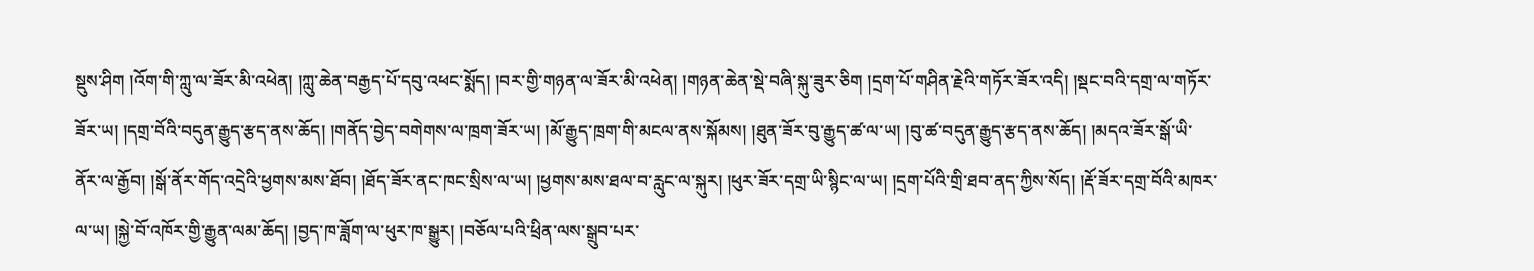སྡུས་ཤིག །འོག་གི་ཀླུ་ལ་ཟོར་མི་འཕེན། །ཀླུ་ཆེན་བརྒྱད་པོ་དབུ་འཕང་སྨོད། །བར་གྱི་གཉན་ལ་ཟོར་མི་འཕེན། །གཉན་ཆེན་སྡེ་བཞི་སྐུ་ཟུར་ཅིག །དྲག་པོ་གཤིན་རྗེའི་གཏོར་ཟོར་འདི། །སྡང་བའི་དགྲ་ལ་གཏོར་ཟོར་ཡ། །དགྲ་བོའི་བདུན་རྒྱུད་རྩད་ནས་ཆོད། །གནོད་བྱེད་བགེགས་ལ་ཁྲག་ཟོར་ཡ། །མོ་རྒྱུད་ཁྲག་གི་མངལ་ནས་སྐོམས། །ཐུན་ཟོར་བུ་རྒྱུད་ཚ་ལ་ཡ། །བུ་ཚ་བདུན་རྒྱུད་རྩད་ནས་ཆོད། །མདའ་ཟོར་སྒོ་ཡི་ནོར་ལ་རྒྱོབ། །སྒོ་ནོར་གོད་འདྲེའི་ཕྱགས་མས་ཐོབ། །ཐོད་ཟོར་ནང་ཁང་སྲིས་ལ་ཡ། །ཕྱགས་མས་ཐལ་བ་རླུང་ལ་སྐུར། །ཕུར་ཟོར་དགྲ་ཡི་སྙིང་ལ་ཡ། །དྲག་པོའི་གྲི་ཐབ་ནད་ཀྱིས་སོད། །རྡོ་ཟོར་དགྲ་བོའི་མཁར་ལ་ཡ། །སྐྱེ་བོ་འཁོར་གྱི་རྒྱུན་ལམ་ཆོད། །བྱད་ཁ་ཟློག་ལ་ཕུར་ཁ་སྒྱུར། །བཅོལ་པའི་ཕྲིན་ལས་སྒྲུབ་པར་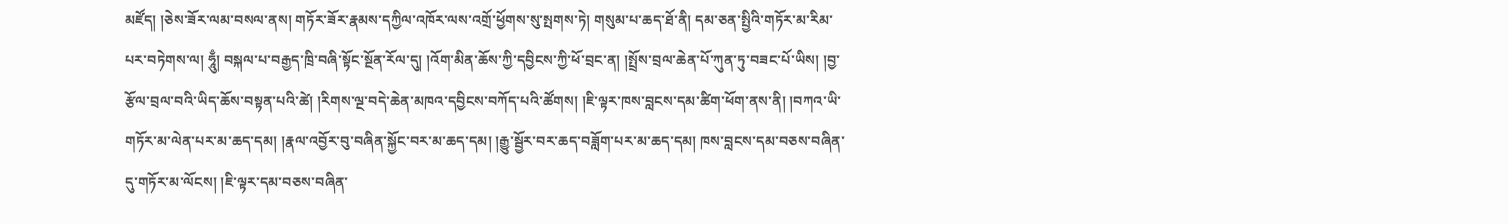མཛོད། །ཅེས་ཟོར་ལམ་བསལ་ནས། གཏོར་ཟོར་རྣམས་དཀྱིལ་འཁོར་ལས་འགྲོ་ཕྱོགས་སུ་སྤགས་ཏེ། གསུམ་པ་ཆད་ཐོ་ནི། དམ་ཅན་སྤྱིའི་གཏོར་མ་རིམ་པར་བཏེགས་ལ། ཧཱུྃ། བསྐལ་པ་བརྒྱད་ཁྲི་བཞི་སྟོང་སྔོན་རོལ་དུ། །འོག་མིན་ཆོས་ཀྱི་དབྱིངས་ཀྱི་ཕོ་བྲང་ན། །སྤྲོས་བྲལ་ཆེན་པོ་ཀུན་ཏུ་བཟང་པོ་ཡིས། །བྱ་རྩོལ་བྲལ་བའི་ཡིད་ཆོས་བསྟན་པའི་ཚེ། །རིགས་ལྔ་བདེ་ཆེན་མཁའ་དབྱིངས་བཀོད་པའི་ཚོགས། །ཇི་ལྟར་ཁས་བླངས་དམ་ཚིག་ཕོག་ནས་ནི། །བཀའ་ཡི་གཏོར་མ་ལེན་པར་མ་ཆད་དམ། །རྣལ་འབྱོར་བུ་བཞིན་སྐྱོང་བར་མ་ཆད་དམ། །རྒྱུ་སྦྱོར་བར་ཆད་བཟློག་པར་མ་ཆད་དམ། ཁས་བླངས་དམ་བཅས་བཞིན་དུ་གཏོར་མ་ལོངས། །ཇི་ལྟར་དམ་བཅས་བཞིན་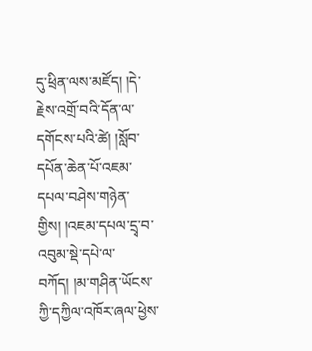དུ་ཕྲིན་ལས་མཛོད། །དེ་རྗེས་འགྲོ་བའི་དོན་ལ་དགོངས་པའི་ཚེ། །སློབ་དཔོན་ཆེན་པོ་འཇམ་དཔལ་བཤེས་གཉེན་གྱིས། །འཇམ་དཔལ་དྲྭ་བ་འབུམ་སྡེ་དཔེ་ལ་བཀོད། །མ་གཤིན་ཡོངས་ཀྱི་དཀྱིལ་འཁོར་ཞལ་ཕྱེས་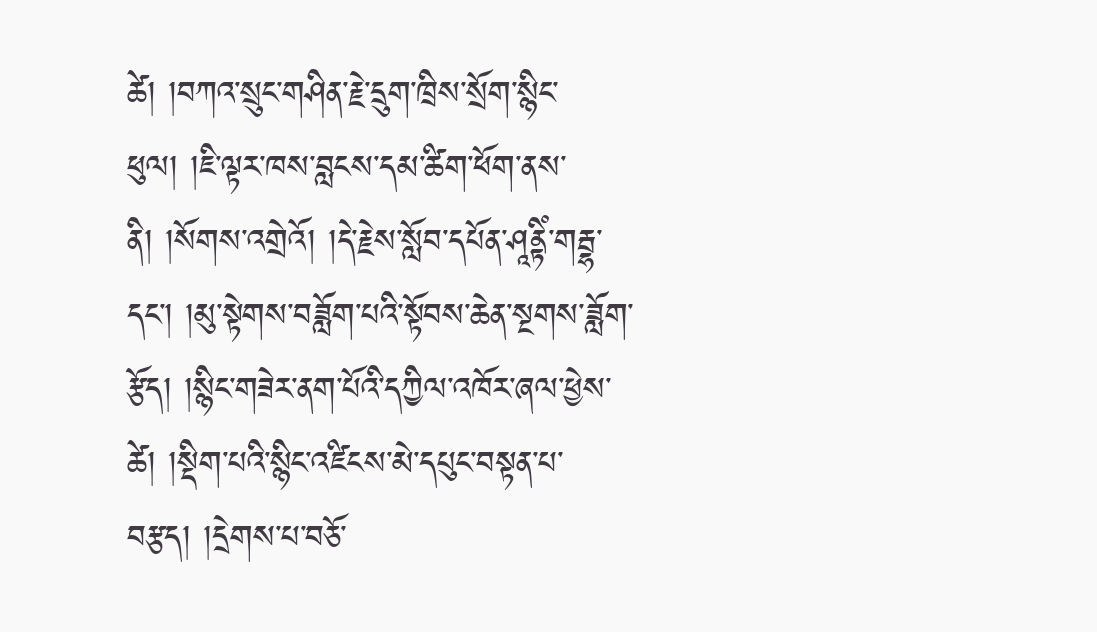ཚེ། །བཀའ་སྲུང་གཤིན་རྗེ་དྲུག་ཁྲིས་སྲོག་སྙིང་ཕུལ། །ཇི་ལྟར་ཁས་བླངས་དམ་ཚིག་ཕོག་ནས་ནི། །སོགས་འགྲེའོ། །དེ་རྗེས་སློབ་དཔོན་ཤཱནྟིཾ་གརྦྷ་དང་། །མུ་སྟེགས་བཟློག་པའི་སྟོབས་ཆེན་སྔགས་ཟློག་རྩོད། །སྙིང་གཟེར་ནག་པོའི་དཀྱིལ་འཁོར་ཞལ་ཕྱེས་ཚེ། །སྡིག་པའི་སྙིང་འཛིངས་མེ་དཔུང་བསྟན་པ་བརྩད། །དྲེགས་པ་བཅོ་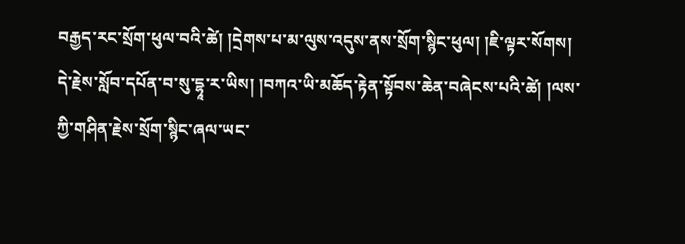བརྒྱད་རང་སྲོག་ཕུལ་བའི་ཚེ། །དྲེགས་པ་མ་ལུས་འདུས་ནས་སྲོག་སྙིང་ཕུལ། །ཇི་ལྟར་སོགས། དེ་རྗེས་སློབ་དཔོན་བ་སུ་དྷཱ་ར་ཡིས། །བཀའ་ཡི་མཆོད་རྟེན་སྟོབས་ཆེན་བཞེངས་པའི་ཚེ། །ལས་ཀྱི་གཤིན་རྗེས་སྲོག་སྙིང་ཞལ་ཡང་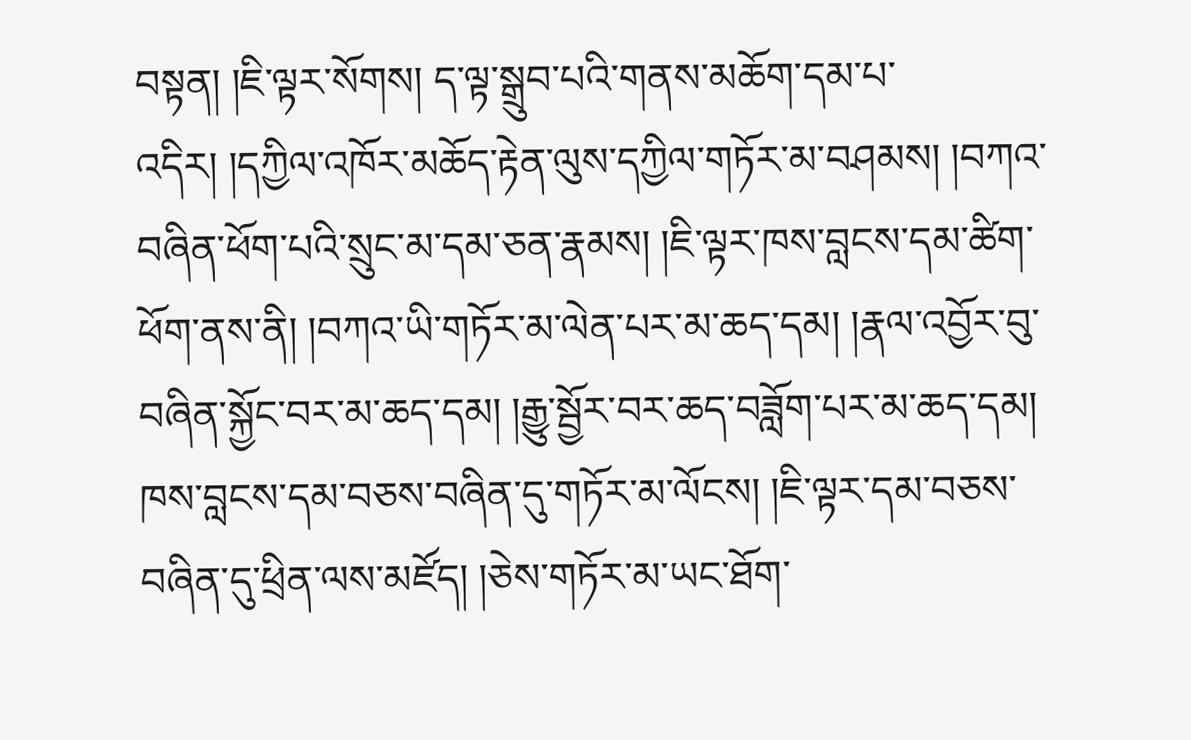བསྟན། །ཇི་ལྟར་སོགས། ད་ལྟ་སྒྲུབ་པའི་གནས་མཆོག་དམ་པ་འདིར། །དཀྱིལ་འཁོར་མཆོད་རྟེན་ལུས་དཀྱིལ་གཏོར་མ་བཤམས། །བཀའ་བཞིན་ཕོག་པའི་སྲུང་མ་དམ་ཅན་རྣམས། །ཇི་ལྟར་ཁས་བླངས་དམ་ཚིག་ཕོག་ནས་ནི། །བཀའ་ཡི་གཏོར་མ་ལེན་པར་མ་ཆད་དམ། །རྣལ་འབྱོར་བུ་བཞིན་སྐྱོང་བར་མ་ཆད་དམ། །རྒྱུ་སྦྱོར་བར་ཆད་བཟློག་པར་མ་ཆད་དམ། ཁས་བླངས་དམ་བཅས་བཞིན་དུ་གཏོར་མ་ལོངས། །ཇི་ལྟར་དམ་བཅས་བཞིན་དུ་ཕྲིན་ལས་མཛོད། །ཅེས་གཏོར་མ་ཡང་ཐོག་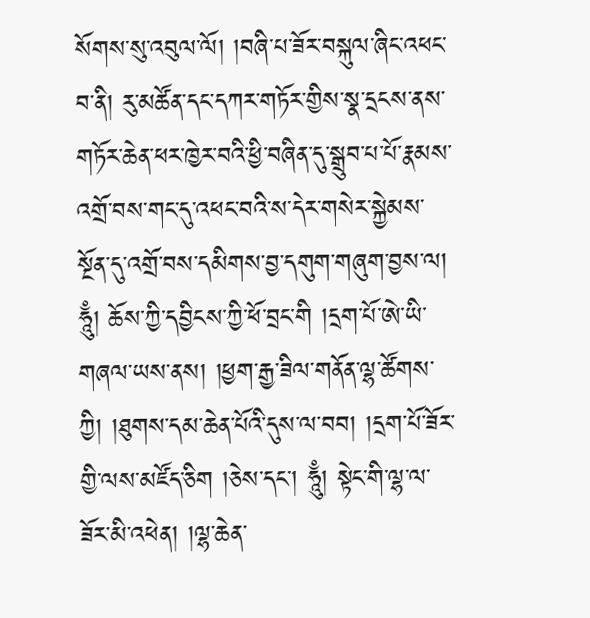སོགས་སུ་འབུལ་ལོ། །བཞི་པ་ཟོར་བསྐུལ་ཞིང་འཕང་བ་ནི། རུ་མཚོན་དང་དཀར་གཏོར་གྱིས་སྣ་དྲངས་ནས་གཏོར་ཆེན་ཕར་ཁྱེར་བའི་ཕྱི་བཞིན་དུ་སྒྲུབ་པ་པོ་རྣམས་འགྲོ་བས་གང་དུ་འཕང་བའི་ས་དེར་གསེར་སྐྱེམས་སྔོན་དུ་འགྲོ་བས་དམིགས་བྱ་དགུག་གཞུག་བྱས་ལ། ཧཱུྃ། ཆོས་ཀྱི་དབྱིངས་ཀྱི་ཕོ་བྲང་གི །དྲག་པོ་ཨེ་ཡི་གཞལ་ཡས་ནས། །ཕྱག་རྒྱ་ཟིལ་གནོན་ལྷ་ཚོགས་ཀྱི། །ཐུགས་དམ་ཆེན་པོའི་དུས་ལ་བབ། །དྲག་པོ་ཟོར་གྱི་ལས་མཛོད་ཅིག །ཅེས་དང་། ཧཱུྃ། སྟེང་གི་ལྷ་ལ་ཟོར་མི་འཕེན། །ལྷ་ཆེན་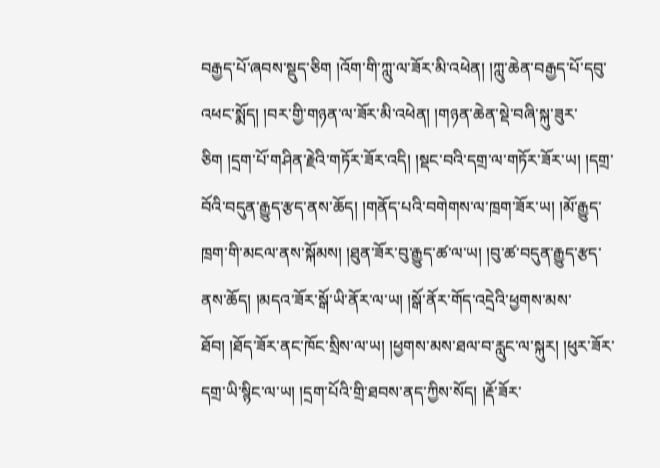བརྒྱད་པོ་ཞབས་སྡུད་ཅིག །འོག་གི་ཀླུ་ལ་ཟོར་མི་འཕེན། །ཀླུ་ཆེན་བརྒྱད་པོ་དབུ་འཕང་སྨོད། །བར་གྱི་གཉན་ལ་ཟོར་མི་འཕེན། །གཉན་ཆེན་སྡེ་བཞི་སྐུ་ཟུར་ཅིག །དྲག་པོ་གཤིན་རྗེའི་གཏོར་ཟོར་འདི། །སྡང་བའི་དགྲ་ལ་གཏོར་ཟོར་ཡ། །དགྲ་བོའི་བདུན་རྒྱུད་རྩད་ནས་ཆོད། །གནོད་པའི་བགེགས་ལ་ཁྲག་ཟོར་ཡ། །མོ་རྒྱུད་ཁྲག་གི་མངལ་ནས་སྐོམས། །ཐུན་ཟོར་བུ་རྒྱུད་ཚ་ལ་ཡ། །བུ་ཚ་བདུན་རྒྱུད་རྩད་ནས་ཆོད། །མདའ་ཟོར་སྒོ་ཡི་ནོར་ལ་ཡ། །སྒོ་ནོར་གོད་འདྲེའི་ཕྱགས་མས་ཐོབ། །ཐོད་ཟོར་ནང་ཁོང་སྲིས་ལ་ཡ། །ཕྱགས་མས་ཐལ་བ་རླུང་ལ་སྐུར། །ཕུར་ཟོར་དགྲ་ཡི་སྙིང་ལ་ཡ། །དྲག་པོའི་གྲི་ཐབས་ནད་ཀྱིས་སོད། །རྡོ་ཟོར་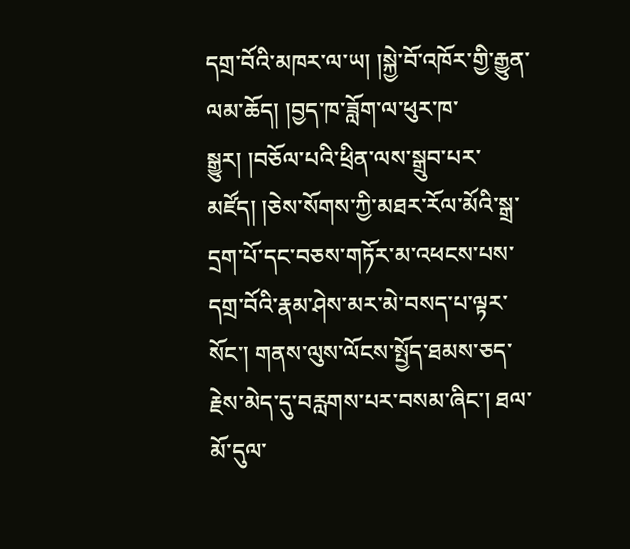དགྲ་བོའི་མཁར་ལ་ཡ། །སྐྱེ་བོ་འཁོར་གྱི་རྒྱུན་ལམ་ཆོད། །བྱད་ཁ་ཟློག་ལ་ཕུར་ཁ་སྒྱུར། །བཅོལ་པའི་ཕྲིན་ལས་སྒྲུབ་པར་མཛོད། །ཅེས་སོགས་ཀྱི་མཐར་རོལ་མོའི་སྒྲ་དྲག་པོ་དང་བཅས་གཏོར་མ་འཕངས་པས་དགྲ་བོའི་རྣམ་ཤེས་མར་མེ་བསད་པ་ལྟར་སོང་། གནས་ལུས་ལོངས་སྤྱོད་ཐམས་ཅད་རྗེས་མེད་དུ་བརླགས་པར་བསམ་ཞིང་། ཐལ་མོ་དུལ་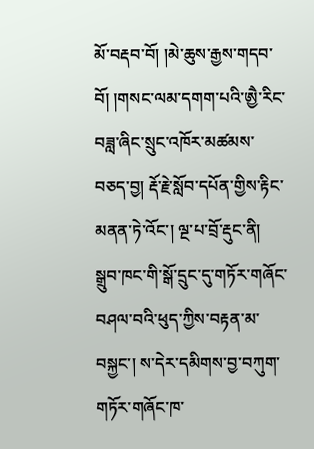མོ་བརྡབ་བོ། །མེ་ཆུས་རྒྱས་གདབ་བོ། །གསང་ལམ་དགག་པའི་ཨྱཻ་རིང་བཟླ་ཞིང་སྲུང་འཁོར་མཚམས་བཅད་བྱ། རྡོ་རྗེ་སློབ་དཔོན་གྱིས་རྟིང་མནན་ཏེ་འོང་། ལྔ་པ་བྲོ་རྡུང་ནི། སྒྲུབ་ཁང་གི་སྒོ་དྲུང་དུ་གཏོར་གཞོང་བཤལ་བའི་ཕུད་ཀྱིས་བརྟན་མ་བསྐྱང་། ས་དེར་དམིགས་བྱ་བཀུག་གཏོར་གཞོང་ཁ་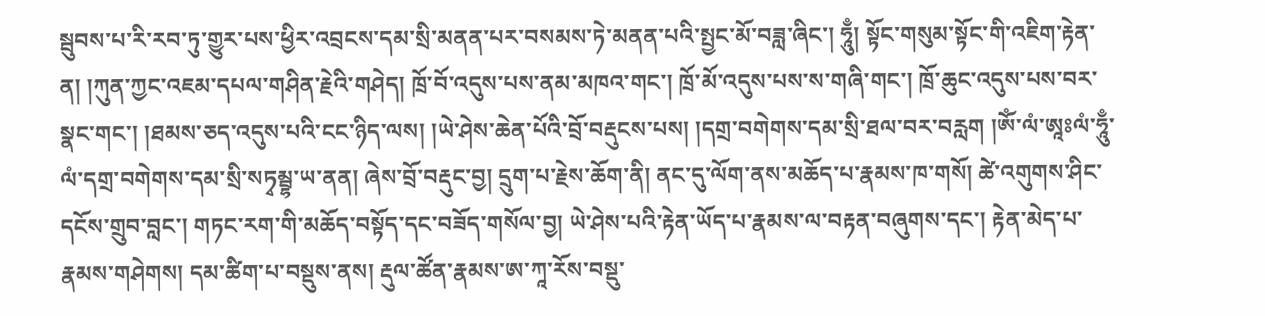སྦུབས་པ་རི་རབ་ཏུ་གྱུར་པས་ཕྱིར་འབྲངས་དམ་སྲི་མནན་པར་བསམས་ཏེ་མནན་པའི་སྤྱང་མོ་བཟླ་ཞིང་། ཧཱུྃ། སྟོང་གསུམ་སྟོང་གི་འཇིག་རྟེན་ན། །ཀུན་ཀྱང་འཇམ་དཔལ་གཤིན་རྗེའི་གཤེད། ཁྲོ་བོ་འདུས་པས་ནམ་མཁའ་གང་། ཁྲོ་མོ་འདུས་པས་ས་གཞི་གང་། ཁྲོ་ཆུང་འདུས་པས་བར་སྣང་གང་། །ཐམས་ཅད་འདུས་པའི་ངང་ཉིད་ལས། །ཡེ་ཤེས་ཆེན་པོའི་བྲོ་བརྡུངས་པས། །དགྲ་བགེགས་དམ་སྲི་ཐལ་བར་བརླག །ཨོཾ་ལཾ་ཨཱཿལཾ་ཧཱུྃ་ལཾ་དགྲ་བགེགས་དམ་སྲི་སཏྭམྦྷ་ཡ་ནན། ཞེས་བྲོ་བརྡུང་བྱ། དྲུག་པ་རྗེས་ཆོག་ནི། ནང་དུ་ལོག་ནས་མཆོད་པ་རྣམས་ཁ་གསོ། ཚེ་འགུགས་ཤིང་དངོས་གྲུབ་བླང་། གཏང་རག་གི་མཆོད་བསྟོད་དང་བཟོད་གསོལ་བྱ། ཡེ་ཤེས་པའི་རྟེན་ཡོད་པ་རྣམས་ལ་བརྟན་བཞུགས་དང་། རྟེན་མེད་པ་རྣམས་གཤེགས། དམ་ཚིག་པ་བསྡུས་ནས། རྡུལ་ཚོན་རྣམས་ཨ་ཀཱ་རོས་བསྡུ་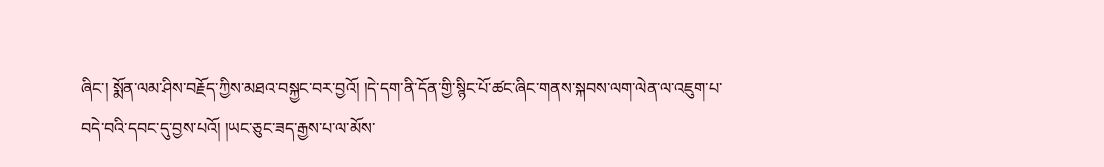ཞིང་། སྨོན་ལམ་ཤིས་བརྗོད་ཀྱིས་མཐའ་བསྐྱང་བར་བྱའོ། །དེ་དག་ནི་དོན་གྱི་སྙིང་པོ་ཚང་ཞིང་གནས་སྐབས་ལག་ལེན་ལ་འཇུག་པ་བདེ་བའི་དབང་དུ་བྱས་པའོ། །ཡང་ཅུང་ཟད་རྒྱས་པ་ལ་མོས་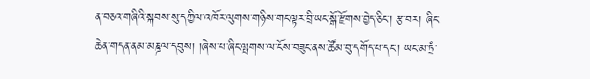ན་བཅའ་གཞིའི་སྐབས་སུ་དཀྱིལ་འཁོར་ལུགས་གཉིས་གང་ལྟར་བྲི་ཡང་སྒོ་རྫོགས་བྱེད་ཅིང་། རྩ་བར། ཞིང་ཆེན་གདན་ནམ་མཎྜལ་དབུས། །ཞེས་པ་ཞིང་ལྤགས་ལ་ངོས་བཟུང་ནས་ཚོམ་བུ་དགོད་པ་དང་། ཡང་མ་ཏྲཾ་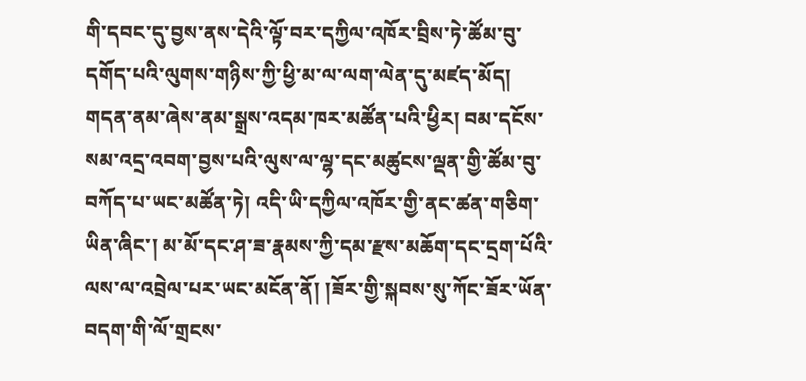གི་དབང་དུ་བྱས་ནས་དེའི་ལྟོ་བར་དཀྱིལ་འཁོར་བྲིས་ཏེ་ཚོམ་བུ་དགོད་པའི་ལུགས་གཉིས་ཀྱི་ཕྱི་མ་ལ་ལག་ལེན་དུ་མཛད་མོད། གདན་ནམ་ཞེས་ནམ་སྒྲས་འདམ་ཁར་མཚོན་པའི་ཕྱིར། བམ་དངོས་སམ་འདྲ་འབག་བྱས་པའི་ལུས་ལ་ལྷ་དང་མཚུངས་ལྡན་གྱི་ཚོམ་བུ་བཀོད་པ་ཡང་མཚོན་ཏེ། འདི་ཡི་དཀྱིལ་འཁོར་གྱི་ནང་ཚན་གཅིག་ཡིན་ཞིང་། མ་མོ་དང་ཤ་ཟ་རྣམས་ཀྱི་དམ་རྫས་མཆོག་དང་དྲག་པོའི་ལས་ལ་འབྲེལ་པར་ཡང་མངོན་ནོ། །ཟོར་གྱི་སྐབས་སུ་ཀོང་ཟོར་ཡོན་བདག་གི་ལོ་གྲངས་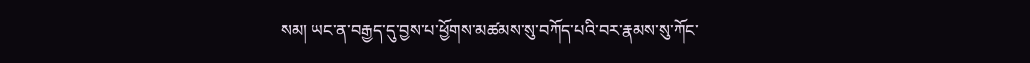སམ། ཡང་ན་བརྒྱད་དུ་བྱས་པ་ཕྱོགས་མཚམས་སུ་བཀོད་པའི་བར་རྣམས་སུ་ཀོང་